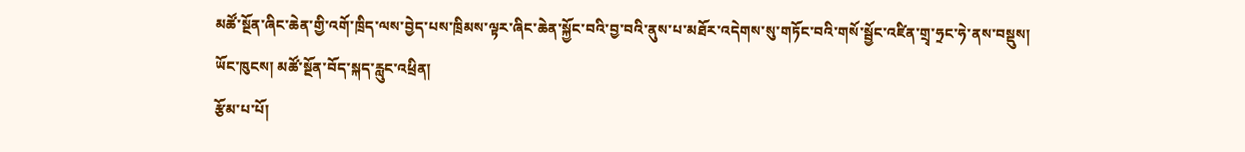མཚོ་སྔོན་ཞིང་ཆེན་གྱི་འགོ་ཁྲིད་ལས་བྱེད་པས་ཁྲིམས་ལྟར་ཞིང་ཆེན་སྐྱོང་བའི་བྱ་བའི་ནུས་པ་མཐོར་འདེགས་སུ་གཏོང་བའི་གསོ་སྦྱོང་འཛིན་གྲྭ་ཧྲང་ཧེ་ནས་བསྡུས།
ཡོང་ཁུངས། མཚོ་སྔོན་བོད་སྐད་རླུང་འཕྲིན།
རྩོམ་པ་པོ།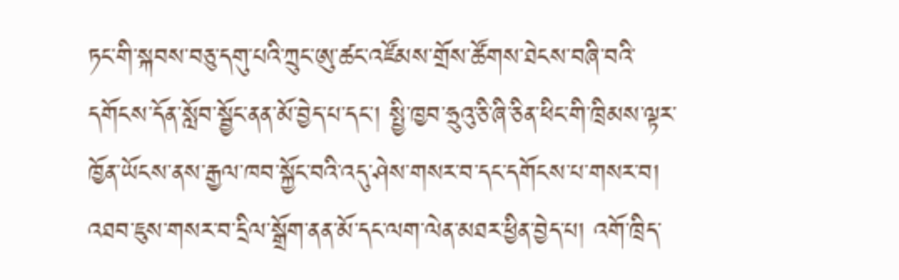ཏང་གི་སྐབས་བཅུ་དགུ་པའི་ཀྲུང་ཨུ་ཚང་འཛོམས་གྲོས་ཚོགས་ཐེངས་བཞི་བའི་དགོངས་དོན་སློབ་སྦྱོང་ནན་མོ་བྱེད་པ་དང་། སྤྱི་ཁྱབ་ཧྲུའུ་ཅི་ཞི་ཅིན་ཕིང་གི་ཁྲིམས་ལྟར་ཁྱོན་ཡོངས་ནས་རྒྱལ་ཁབ་སྐྱོང་བའི་འདུ་ཤེས་གསར་བ་དང་དགོངས་པ་གསར་བ། འཐབ་ཇུས་གསར་བ་དྲིལ་སྒྲོག་ནན་མོ་དང་ལག་ལེན་མཐར་ཕྱིན་བྱེད་པ། འགོ་ཁྲིད་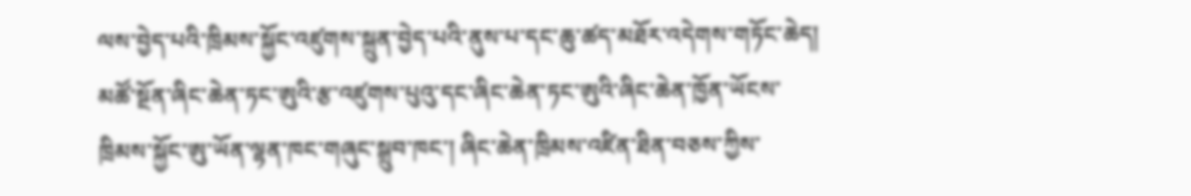ལས་བྱེད་པའི་ཁྲིམས་སྐྱོང་འཛུགས་སྐྲུན་བྱེད་པའི་ནུས་པ་དང་ཆུ་ཚད་མཐོར་འདེགས་གཏོང་ཆེད། མཚོ་སྔོན་ཞིང་ཆེན་ཏང་ཨུའི་རྩ་འཛུགས་པུའུ་དང་ཞིང་ཆེན་ཏང་ཨུའི་ཞིང་ཆེན་ཁྱོན་ཡོངས་ཁྲིམས་སྐྱོང་ཨུ་ཡོན་ལྷན་ཁང་གཞུང་སྒྲུབ་ཁང་། ཞིང་ཆེན་ཁྲིམས་འཛིན་ཐིན་བཅས་ཀྱིས་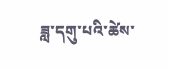ཟླ་དགུ་པའི་ཚེས་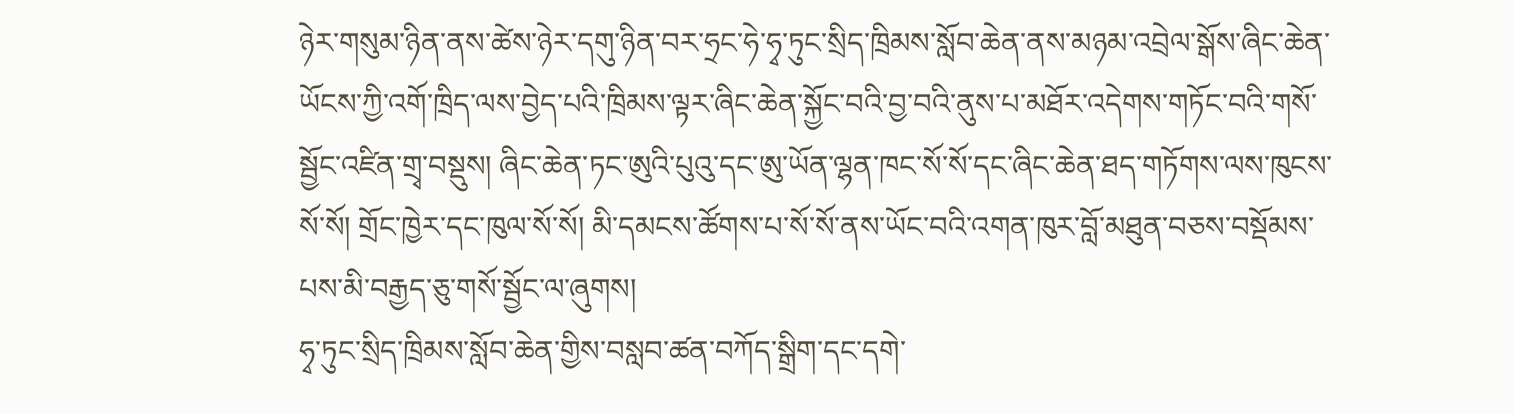ཉེར་གསུམ་ཉིན་ནས་ཚེས་ཉེར་དགུ་ཉིན་བར་ཧྲང་ཧེ་ཧྭ་ཏུང་སྲིད་ཁྲིམས་སློབ་ཆེན་ནས་མཉམ་འབྲེལ་སྒོས་ཞིང་ཆེན་ཡོངས་ཀྱི་འགོ་ཁྲིད་ལས་བྱེད་པའི་ཁྲིམས་ལྟར་ཞིང་ཆེན་སྐྱོང་བའི་བྱ་བའི་ནུས་པ་མཐོར་འདེགས་གཏོང་བའི་གསོ་སྦྱོང་འཛིན་གྲྭ་བསྡུས། ཞིང་ཆེན་ཏང་ཨུའི་པུའུ་དང་ཨུ་ཡོན་ལྷན་ཁང་སོ་སོ་དང་ཞིང་ཆེན་ཐད་གཏོགས་ལས་ཁུངས་སོ་སོ། གྲོང་ཁྱེར་དང་ཁུལ་སོ་སོ། མི་དམངས་ཚོགས་པ་སོ་སོ་ནས་ཡོང་བའི་འགན་ཁུར་བློ་མཐུན་བཅས་བསྡོམས་པས་མི་བརྒྱད་ཅུ་གསོ་སྦྱོང་ལ་ཞུགས།
ཧྭ་ཏུང་སྲིད་ཁྲིམས་སློབ་ཆེན་གྱིས་བསླབ་ཚན་བཀོད་སྒྲིག་དང་དགེ་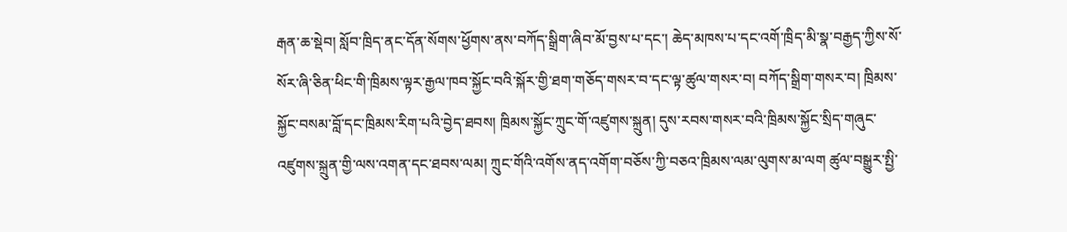རྒན་ཆ་སྡེབ། སློབ་ཁྲིད་ནང་དོན་སོགས་ཕྱོགས་ནས་བཀོད་སྒྲིག་ཞིབ་མོ་བྱས་པ་དང་། ཆེད་མཁས་པ་དང་འགོ་ཁྲིད་མི་སྣ་བརྒྱད་ཀྱིས་སོ་སོར་ཞི་ཅིན་ཕིང་གི་ཁྲིམས་ལྟར་རྒྱལ་ཁབ་སྐྱོང་བའི་སྐོར་གྱི་ཐག་གཅོད་གསར་བ་དང་ལྟ་ཚུལ་གསར་བ། བཀོད་སྒྲིག་གསར་བ། ཁྲིམས་སྐྱོང་བསམ་བློ་དང་ཁྲིམས་རིག་པའི་བྱེད་ཐབས། ཁྲིམས་སྐྱོང་ཀྲུང་གོ་འཛུགས་སྐྲུན། དུས་རབས་གསར་བའི་ཁྲིམས་སྐྱོང་སྲིད་གཞུང་འཛུགས་སྐྲུན་གྱི་ལས་འགན་དང་ཐབས་ལམ། ཀྲུང་གོའི་འགོས་ནད་འགོག་བཅོས་ཀྱི་བཅའ་ཁྲིམས་ལམ་ལུགས་མ་ལག ཚུལ་བསྒྱུར་སྤྱི་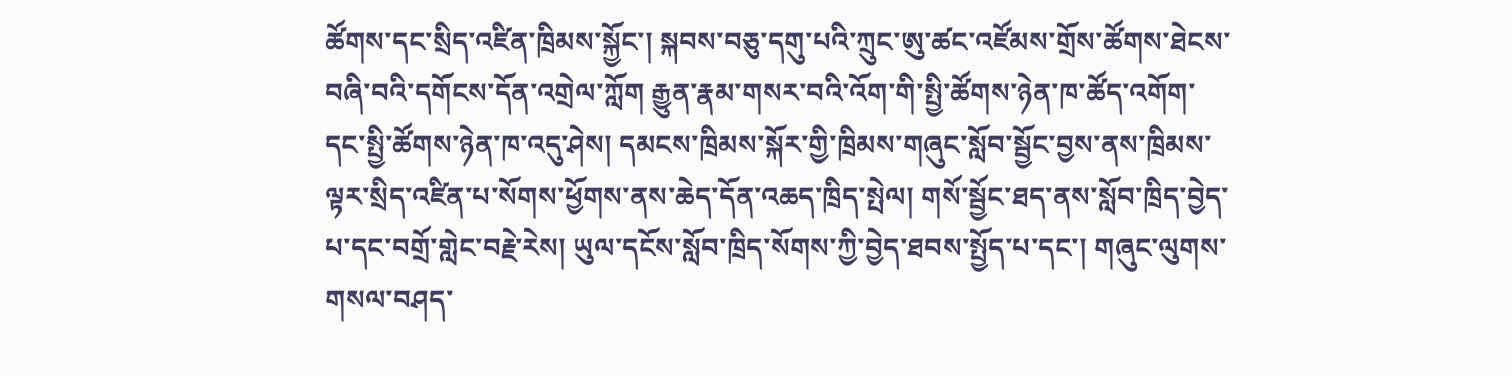ཚོགས་དང་སྲིད་འཛིན་ཁྲིམས་སྐྱོང་། སྐབས་བཅུ་དགུ་པའི་ཀྲུང་ཨུ་ཚང་འཛོམས་གྲོས་ཚོགས་ཐེངས་བཞི་བའི་དགོངས་དོན་འགྲེལ་ཀློག རྒྱུན་རྣམ་གསར་བའི་འོག་གི་སྤྱི་ཚོགས་ཉེན་ཁ་ཚོད་འགོག་དང་སྤྱི་ཚོགས་ཉེན་ཁ་འདུ་ཤེས། དམངས་ཁྲིམས་སྐོར་གྱི་ཁྲིམས་གཞུང་སློབ་སྦྱོང་བྱས་ནས་ཁྲིམས་ལྟར་སྲིད་འཛིན་པ་སོགས་ཕྱོགས་ནས་ཆེད་དོན་འཆད་ཁྲིད་སྤེལ། གསོ་སྦྱོང་ཐད་ནས་སློབ་ཁྲིད་བྱེད་པ་དང་བགྲོ་གླེང་བརྗེ་རེས། ཡུལ་དངོས་སློབ་ཁྲིད་སོགས་ཀྱི་བྱེད་ཐབས་སྤྱོད་པ་དང་། གཞུང་ལུགས་གསལ་བཤད་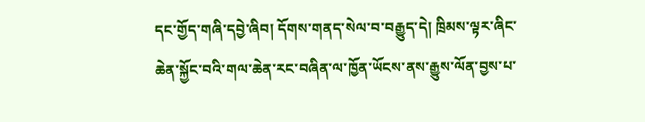དང་གྱོད་གཞི་དབྱེ་ཞིབ། དོགས་གནད་སེལ་བ་བརྒྱུད་དེ། ཁྲིམས་ལྟར་ཞིང་ཆེན་སྐྱོང་བའི་གལ་ཆེན་རང་བཞིན་ལ་ཁྱོན་ཡོངས་ནས་རྒྱུས་ལོན་བྱས་པ་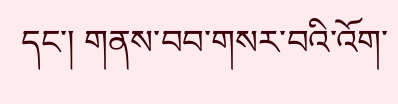དང་། གནས་བབ་གསར་བའི་འོག་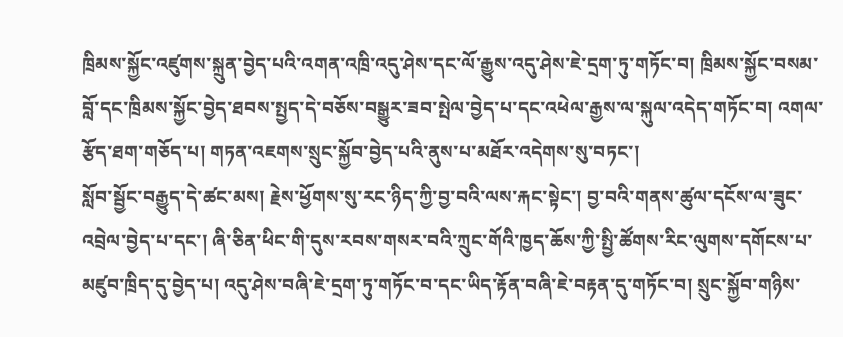ཁྲིམས་སྐྱོང་འཛུགས་སྐྲུན་བྱེད་པའི་འགན་འཁྲི་འདུ་ཤེས་དང་ལོ་རྒྱུས་འདུ་ཤེས་ཇེ་དྲག་ཏུ་གཏོང་བ། ཁྲིམས་སྐྱོང་བསམ་བློ་དང་ཁྲིམས་སྐྱོང་བྱེད་ཐབས་སྤྱད་དེ་བཅོས་བསྒྱུར་ཟབ་སྤེལ་བྱེད་པ་དང་འཕེལ་རྒྱས་ལ་སྐུལ་འདེད་གཏོང་བ། འགལ་རྩོད་ཐག་གཅོད་པ། གཏན་འཇགས་སྲུང་སྐྱོབ་བྱེད་པའི་ནུས་པ་མཐོར་འདེགས་སུ་བཏང་།
སློབ་སྦྱོང་བརྒྱུད་དེ་ཚང་མས། རྗེས་ཕྱོགས་སུ་རང་ཉིད་ཀྱི་བྱ་བའི་ལས་རྐང་སྟེང་། བྱ་བའི་གནས་ཚུལ་དངོས་ལ་ཟུང་འབྲེལ་བྱེད་པ་དང་། ཞི་ཅིན་ཕིང་གི་དུས་རབས་གསར་བའི་ཀྲུང་གོའི་ཁྱད་ཆོས་ཀྱི་སྤྱི་ཚོགས་རིང་ལུགས་དགོངས་པ་མཛུབ་ཁྲིད་དུ་བྱེད་པ། འདུ་ཤེས་བཞི་ཇེ་དྲག་ཏུ་གཏོང་བ་དང་ཡིད་རྟོན་བཞི་ཇེ་བརྟན་དུ་གཏོང་བ། སྲུང་སྐྱོབ་གཉིས་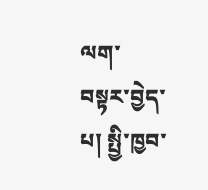ལག་བསྟར་བྱེད་པ། སྤྱི་ཁྱབ་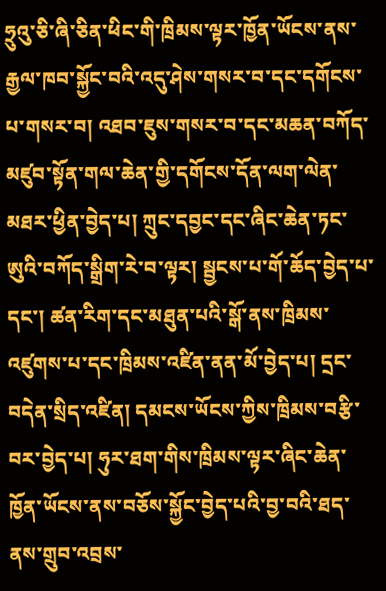ཧྲུའུ་ཅི་ཞི་ཅིན་ཕིང་གི་ཁྲིམས་ལྟར་ཁྱོན་ཡོངས་ནས་རྒྱལ་ཁབ་སྐྱོང་བའི་འདུ་ཤེས་གསར་བ་དང་དགོངས་པ་གསར་བ། འཐབ་ཇུས་གསར་བ་དང་མཆན་བཀོད་མཛུབ་སྟོན་གལ་ཆེན་གྱི་དགོངས་དོན་ལག་ལེན་མཐར་ཕྱིན་བྱེད་པ། ཀྲུང་དབྱང་དང་ཞིང་ཆེན་ཏང་ཨུའི་བཀོད་སྒྲིག་རེ་བ་ལྟར། སྦྱངས་པ་གོ་ཆོད་བྱེད་པ་དང་། ཚན་རིག་དང་མཐུན་པའི་སྒོ་ནས་ཁྲིམས་འཛུགས་པ་དང་ཁྲིམས་འཛིན་ནན་མོ་བྱེད་པ། དྲང་བདེན་སྲིད་འཛིན། དམངས་ཡོངས་ཀྱིས་ཁྲིམས་བརྩི་བར་བྱེད་པ། ཧུར་ཐག་གིས་ཁྲིམས་ལྟར་ཞིང་ཆེན་ཁྱོན་ཡོངས་ནས་བཅོས་སྐྱོང་བྱེད་པའི་བྱ་བའི་ཐད་ནས་གྲུབ་འབྲས་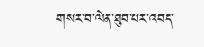གསར་བ་ལེན་ཐུབ་པར་འབད་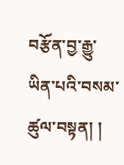བརྩོན་བྱ་རྒྱུ་ཡིན་པའི་བསམ་ཚུལ་བསྟན། །